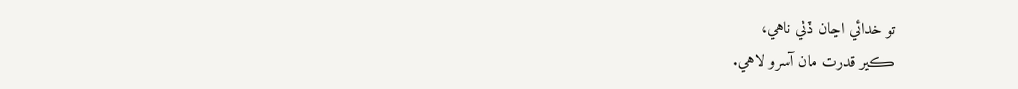تو خدائي اڃان ڏٺي ناهي،
ڪير قدرت مان آسرو لاهي.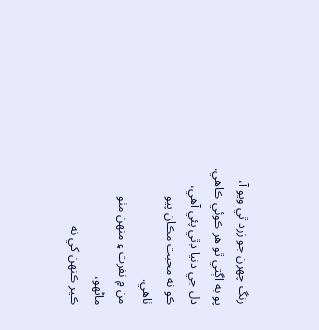رنگ چهرن جو زرد ٿي ويو آ،
پو به اڳتي ٿو هر ڪوئي ڪاهي.
دل جي دنيا ڊٿي پئي آهي،
ڪو نه محبت مڪان پيو ٺاهي.
من ۾ نفرت ۽ منهن مٺو ماڻهو،
ڪير ڪنهن کي نه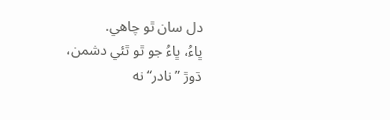دل سان ٿو چاهي.
ڀاءُ، ڀاءُ جو ٿو ٿئي دشمن،
ڌوڙ ”نادر“ نه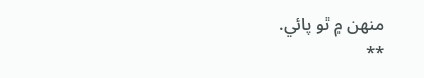منهن ۾ ٿو پائي.
**